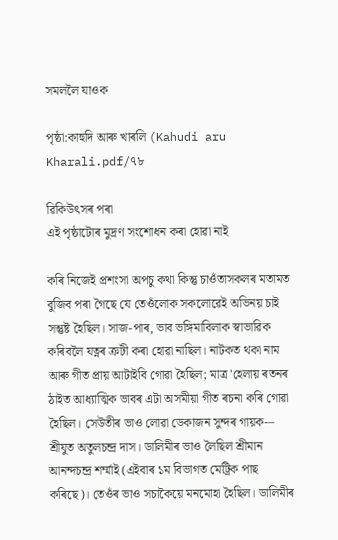সমললৈ যাওক

পৃষ্ঠা:কাহুদি আৰু খাৰলি (Kahudi aru Kharali.pdf/৭৮

ৱিকিউৎসৰ পৰা
এই পৃষ্ঠাটোৰ মুদ্ৰণ সংশোধন কৰা হোৱা নাই

কৰি নিজেই প্রশংসা অপচু কথা কিন্তু চাওঁতাসকলৰ মতামত বুজিব পৰা গৈছে যে তেওঁলোক সকলোৱেই অভিনয় চাই সন্তুষ্ট হৈছিল। সাজ-পাৰ, ভাব ভঙ্গিমাবিলাক স্বাভাৱিক কৰিবলৈ যত্নৰ ক্ৰটী কৰা হোৱা নাছিল। নাটকত থকা নাম আৰু গীত প্রায় আটাইবি গোৱা হৈছিল; মাত্র 'হেলায় ৰতনৰ ঠাইত আধ্যাত্মিক ভাবৰ এটা অসমীয়া গীত ৰচনা কৰি গোৱা হৈছিল। সেউতীৰ ভাও লোৱা ডেকাজন সুন্দৰ গায়ক-– শ্ৰীযুত অতুলচন্দ্র দাস। ডালিমীৰ ভাও লৈছিল শ্রীমান আনন্দচন্দ্ৰ শৰ্ম্মাই (এইবাৰ ১ম বিভাগত মেট্রিক পাছ কৰিছে)। তেওঁৰ ভাও সচাকৈয়ে মনমোহা হৈছিল। ডালিমীৰ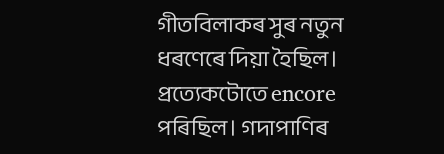গীতবিলাকৰ সুৰ নতুন ধৰণেৰে দিয়া হৈছিল। প্রত্যেকটোতে encore পৰিছিল। গদাপাণিৰ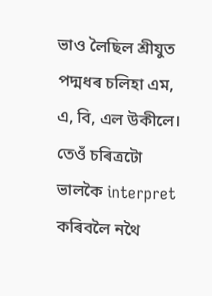ভাও লৈছিল শ্ৰীযুত পদ্মধৰ চলিহা এম, এ, বি, এল উকীলে। তেওঁ চৰিত্ৰটো ভালকৈ interpret কৰিবলৈ নথৈ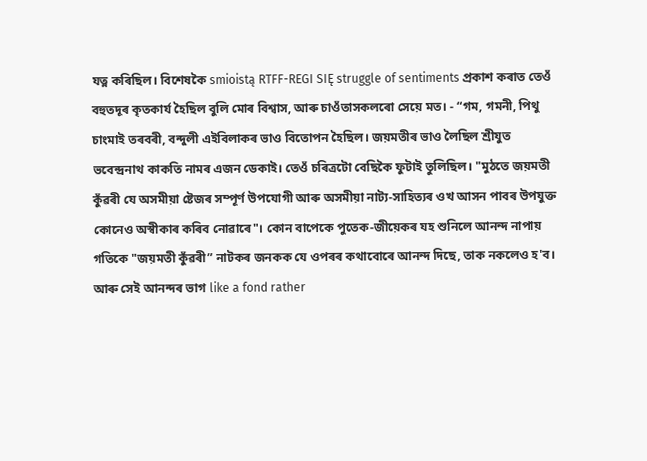যত্ন কৰিছিল। বিশেষকৈ smioistą RTFF-REGI SIĘ struggle of sentiments প্রকাশ কৰাত তেওঁ বহুতদূৰ কৃতকাৰ্য হৈছিল বুলি মোৰ বিশ্বাস, আৰু চাওঁতাসকলৰো সেয়ে মত। - “গম, গমনী, পিথু চাংমাই তৰবৰী, বন্দুলী এইবিলাকৰ ভাও বিতোপন হৈছিল। জয়মতীৰ ভাও লৈছিল শ্ৰীযুত ভবেন্দ্রনাথ কাকতি নামৰ এজন ডেকাই। তেওঁ চৰিত্ৰটো বেছিকৈ ফুটাই তুলিছিল। "মুঠতে জয়মতী কুঁৱৰী যে অসমীয়া ষ্টেজৰ সম্পূর্ণ উপযোগী আৰু অসমীয়া নাট্য-সাহিত্যৰ ওখ আসন পাবৰ উপযুক্ত কোনেও অস্বীকাৰ কৰিব নোৱাৰে"। কোন বাপেকে পুতেক-জীয়েকৰ যহ শুনিলে আনন্দ নাপায় গতিকে "জয়মতী কুঁৱৰী” নাটকৰ জনকক যে ওপৰৰ কথাবোৰে আনন্দ দিছে, তাক নকলেও হ'ব। আৰু সেই আনন্দৰ ভাগ like a fond rather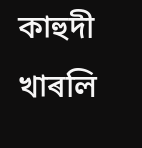কাহুদী খাৰলি